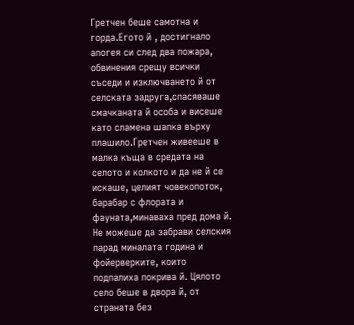Гретчен беше самотна и горда.Егото й , достигнало апогея си след два пожара, обвинения срещу всички съседи и изключването й от селската задруга,спасяваше смачканата й особа и висеше като сламена шапка върху плашило.Гретчен живееше в малка къща в средата на селото и колкото и да не й се искаше, целият човекопоток, барабар с флората и фауната,минаваха пред дома й. Не можеше да забрави селския парад миналата година и фойерверките, които подпалиха покрива й. Цялото село беше в двора й, от страната без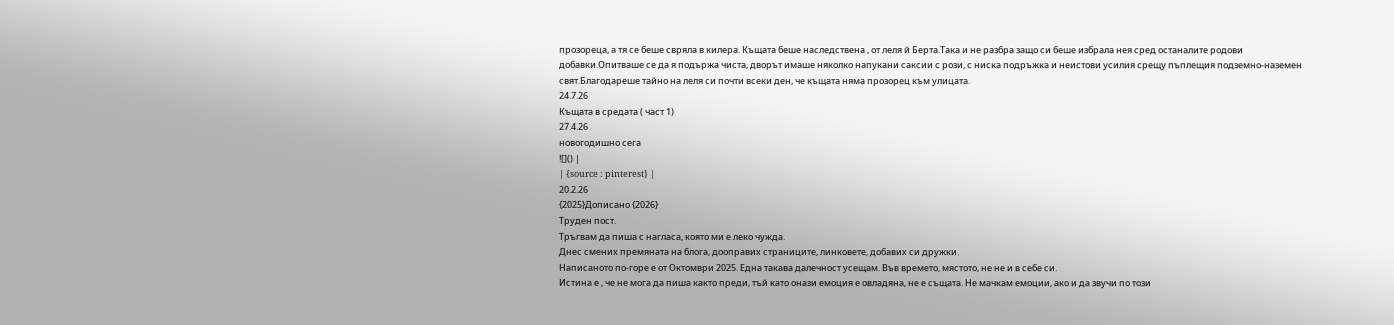прозореца, а тя се беше свряла в килера. Къщата беше наследствена , от леля й Берта.Така и не разбра защо си беше избрала нея сред останалите родови добавки.Опитваше се да я подържа чиста, дворът имаше няколко напукани саксии с рози, с ниска подръжка и неистови усилия срещу пъплещия подземно-наземен свят.Благодареше тайно на леля си почти всеки ден, че къщата няма прозорeц към улицата.
24.7.26
Къщата в средата ( част 1)
27.4.26
новогодишно сега
![]() |
| {source : pinterest} |
20.2.26
{2025}Дописано {2026}
Труден пост.
Тръгвам да пиша с нагласа, която ми е леко чужда.
Днес смених премяната на блога, дооправих страниците, линковете, добавих си дружки.
Написаното по-горе е от Октомври 2025. Една такава далечност усещам. Във времето, мястото, не не и в себе си.
Истина е , че не мога да пиша както преди, тъй като онази емоция е овладяна, не е същата. Не мачкам емоции, ако и да звучи по този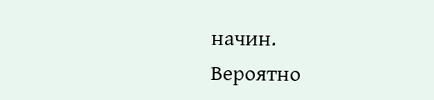начин.
Вероятно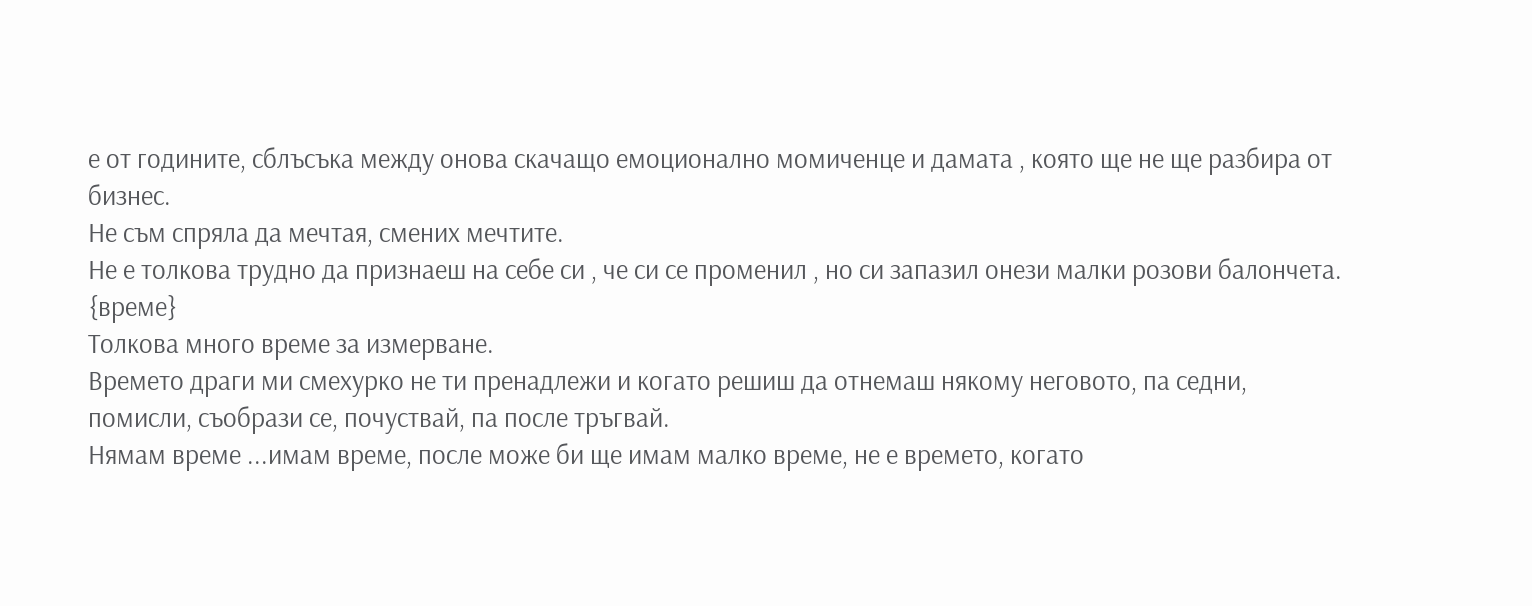е от годините, сблъсъка между онова скачащо емоционално момиченце и дамата , която ще не ще разбира от бизнес.
Не съм спряла да мечтая, смених мечтите.
Не е толкова трудно да признаеш на себе си , че си се променил , но си запазил онези малки розови балончета.
{време}
Толкова много време за измерване.
Времето драги ми смехурко не ти пренадлежи и когато решиш да отнемаш някому неговото, па седни, помисли, съобрази се, почуствай, па после тръгвай.
Нямам време ...имам време, после може би ще имам малко време, не е времето, когато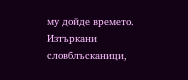му дойде времето.
Изтъркани словблъсканици,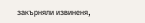закърняли извиненя,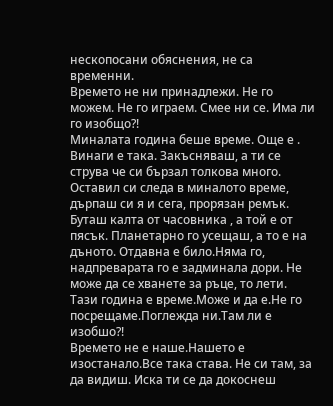нескопосани обяснения, не са временни.
Времето не ни принадлежи. Не го можем. Не го играем. Смее ни се. Има ли го изобщо?!
Миналата година беше време. Още е . Винаги е така. Закъсняваш, а ти се струва че си бързал толкова много. Оставил си следа в миналото време, дърпаш си я и сега, прорязан ремък. Буташ калта от часовника , а той е от пясък. Планетарно го усещаш, а то е на дъното. Отдавна е било.Няма го, надпреварата го е задминала дори. Не може да се хванете за ръце, то лети.
Тази година е време.Може и да е.Не го посрещаме.Поглежда ни.Там ли е изобшо?!
Времето не е наше.Нашето е изостанало.Все така става. Не си там, за да видиш. Иска ти се да докоснеш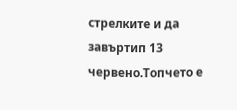стрелките и да завъртип 13 червено.Топчето е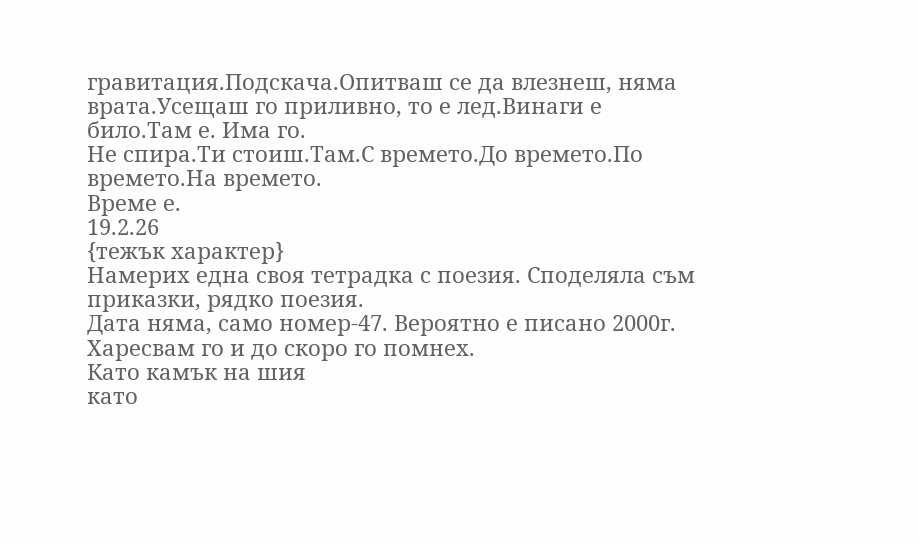гравитация.Подскача.Опитваш се да влезнеш, няма врата.Усещаш го приливно, то е лед.Винаги е било.Там е. Има го.
Не спира.Ти стоиш.Там.С времето.До времето.По времето.На времето.
Време е.
19.2.26
{тежък характер}
Намерих една своя тетрадка с поезия. Споделяла съм приказки, рядко поезия.
Дата няма, само номер-47. Вероятно е писано 2000г. Харесвам го и до скоро го помнех.
Като камък на шия
като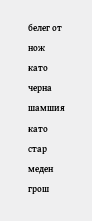белег от нож
като черна шамшия
като стар меден грош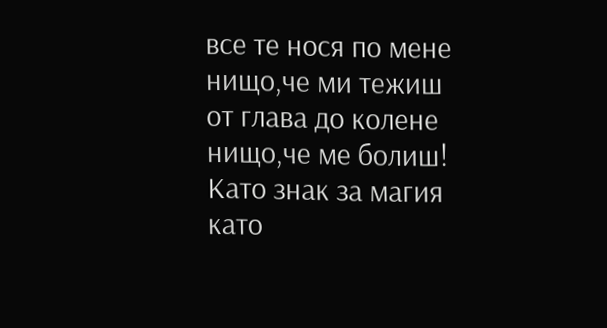все те нося по мене
нищо,че ми тежиш
от глава до колене
нищо,че ме болиш!
Като знак за магия
като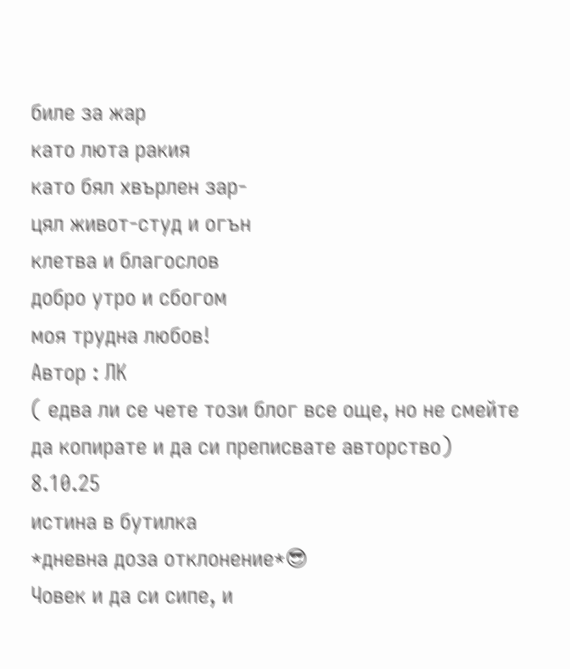биле за жар
като люта ракия
като бял хвърлен зар-
цял живот-студ и огън
клетва и благослов
добро утро и сбогом
моя трудна любов!
Автор : ЛК
( едва ли се чете този блог все още, но не смейте да копирате и да си преписвате авторство)
8.10.25
истина в бутилка
*дневна доза отклонение*😎
Човек и да си сипе, и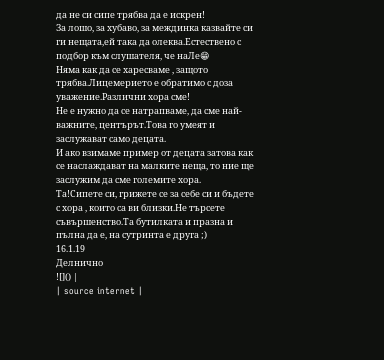да не си сипе трябва да е искрен!
За лошо, за хубаво, за междинка казвайте си ги нещата,ей така да олеква.Естествено с подбор към слушателя, че наЛе😁
Няма как да се харесваме , защото трябва.Лицемерието е обратимо с доза уважение.Различни хора сме!
Не е нужно да се натрапваме, да сме най-важните, центърът.Това го умеят и заслужават само децата.
И ако взимаме пример от децата затова как се наслаждават на малките неща, то ние ще заслужим да сме големите хора.
Та!Сипете си, грижете се за себе си и бъдете с хора , които са ви близки.Не търсете съвършенство.Та бутилката и празна и пълна да е, на сутринта е друга ;)
16.1.19
Делнично
![]() |
| source internet |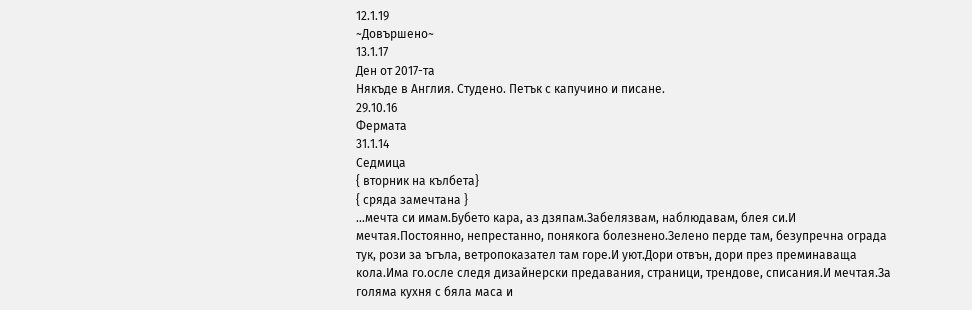12.1.19
~Довършено~
13.1.17
Ден от 2017-та
Някъде в Англия. Студено. Петък с капучино и писане.
29.10.16
Фермата
31.1.14
Седмица
{ вторник на кълбета}
{ сряда замечтана }
…мечта си имам.Бубето кара, аз дзяпам.Забелязвам, наблюдавам, блея си.И мечтая.Постоянно, непрестанно, понякога болезнено.Зелено перде там, безупречна ограда тук, рози за ъгъла, ветропоказател там горе.И уют.Дори отвън, дори през преминаваща кола.Има го.осле следя дизайнерски предавания, страници, трендове, списания.И мечтая.За голяма кухня с бяла маса и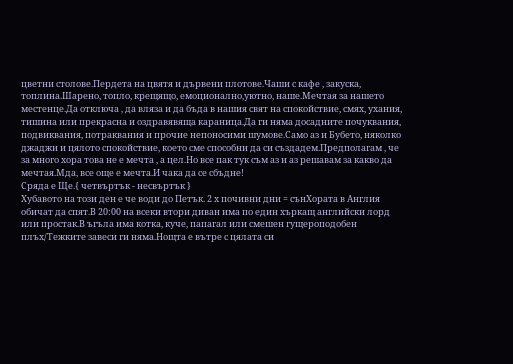цветни столове.Пердета на цвятя и дървени плотове.Чаши с кафе , закуска, топлина.Шарено, топло, крещящо, емоционално,уютно, наше.Мечтая за нашето местенце.Да отключа , да вляза и да бъда в нашия свят на спокойствие, смях, ухания, тишина или прекрасна и оздравявяща караница.Да ги няма досадните почуквания, подвиквания, потраквания и прочие непоносими шумове.Само аз и Бубето, няколко джаджи и цялото спокойствие, което сме способни да си създадем.Предполагам , че за много хора това не е мечта , а цел.Но все пак тук съм аз и аз решавам за какво да мечтая.Мда, все още е мечта.И чака да се сбъдне!
Сряда е Ще.{ четвъртък - несвъртък }
Хубавото на този ден е че води до Петък. 2 х почивни дни = сънХората в Англия обичат да спят.В 20:00 на всеки втори диван има по един хъркащ английски лорд или простак.В ъгъла има котка, куче, папагал или смешен гущероподобен плъх/Тежките завеси ги няма.Нощта е вътре с цялата си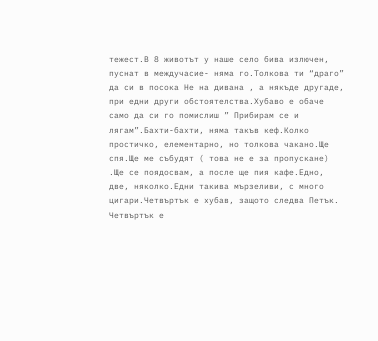тежест.В 8 животът у наше село бива излючен, пуснат в междучасие- няма го.Толкова ти “драго” да си в посока Не на дивана , а някъде другаде, при едни други обстоятелства.Хубаво е обаче само да си го помислиш ” Прибирам се и лягам”.Бахти-бахти, няма такъв кеф.Колко простичко, елементарно, но толкова чакано.Ще спя.Ще ме събудят ( това не е за пропускане) .Ще се поядосвам, а после ще пия кафе.Едно, две, няколко.Едни такива мързеливи, с много цигари.Четвъртък е хубав, защото следва Петък.
Четвъртък е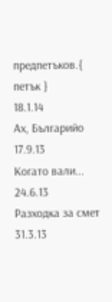предпетъков.{ петък }
18.1.14
Ах, Българийо
17.9.13
Когато вали...
24.6.13
Разходка за смет
31.3.13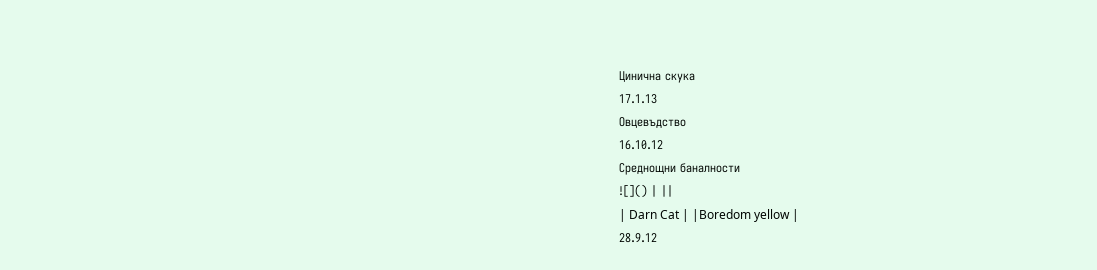Цинична скука
17.1.13
Овцевъдство
16.10.12
Среднощни баналности
![]() | ||
| Darn Cat | |Boredom yellow |
28.9.12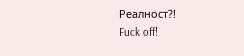Реалност?!
Fuck off!